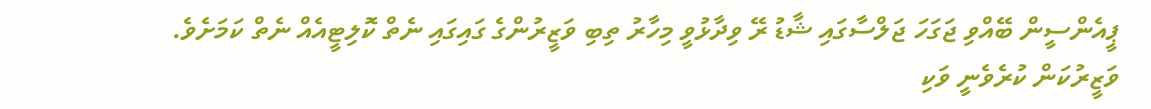ޕީއެންސީން ބޭއްވި ޖަގަހަ ޖަލްސާގައި ޝާޑު ރޭ ވިދާޅުވީ މިހާރު ތިބި ވަޒީރުންގެ ގައިގައި ނެތް ކޮލިޓީއެއް ނެތް ކަމަށެވެ. ވަޒީރުކަން ކުރެވެނީ ވަކި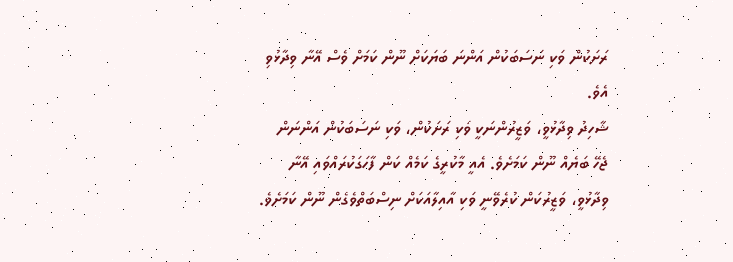ރަށަކުން ވަކި ނަސަބަކުން އަންނަ ބަޔަކަށް ނޫން ކަމަށް ވެސް އޭނާ ވިދާޅުވި އެވެ.
ޝާހިދު ވިދާޅުވީ، ވަޒީރުންނަކީ ވަކި ރަށަކުން، ވަކި ނަސަބަކުން އަންނަން ޖެހޭ ބަޔެއް ނޫން ކަމަށެވެ. އެއީ މާކުރީގެ ކަމެއް ކަން ފާހަގަކުރައްވައި އޭނާ ވިދާޅުވީ، ވަޒީރުކަން ކުރެވޭނީ ވަކި އާއިލާއަކަށް ނިސްބަތްވެގެން ނޫން ކަމަށެވެ.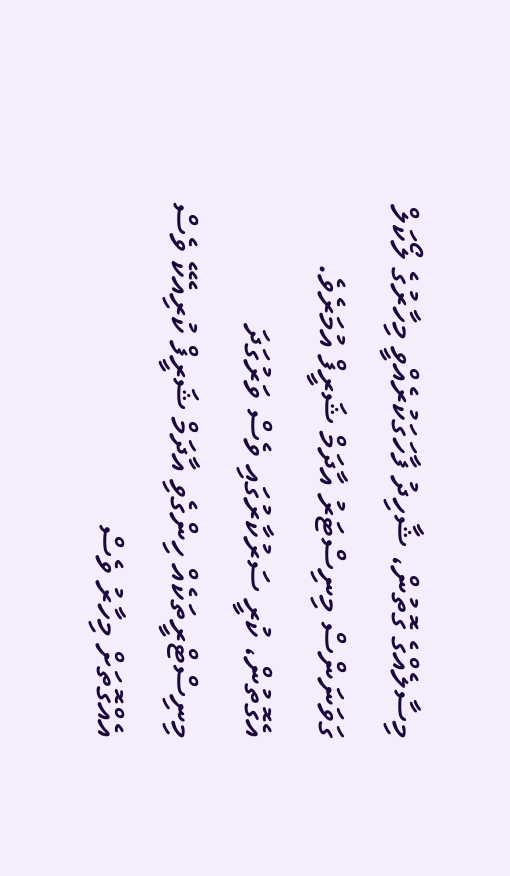މިސާލެއްގެ ގޮތުން، ޝާހިދު ފާހަގަކުރެއްވީ މިހާރުގެ ލޯކަލް ގަވަނަންސް މިނިސްޓަރު އާދަމް ޝަރީފް އުމަރެވެ.
އެގޮތުން، ކުރީ ސަރުކާރުގައި ވެސް ވަރުގަދަ މިނިސްޓްރީތަކެއް ހިންގެވި އާދަމް ޝަރީފް ކުރިއެކޭ ވެސް އެއްގޮތަށް މިހާރު ވެސް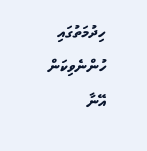ހިދުމަތުގައި ހުންނެވިކަން އޭނާ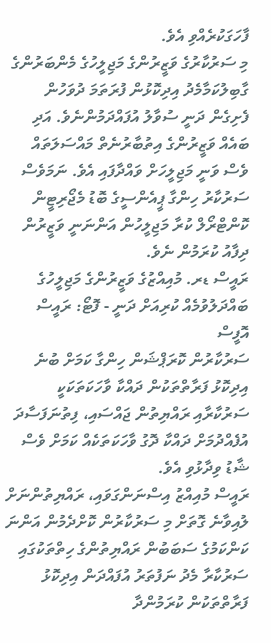ފާހަގަކުރެއްވި އެވެ.
މި ސަރުކާރުގެ ވަޒީރުންގެ މަޖިލީހުގެ މެންބަރުންގެ ގާބިލުކަމާމެދު އިދިކޮޅުން ފުރަތަމަ ދުވަހުން ފެށިގެން ދަނީ ސުވާލު އުފައްދަމުންނެވެ. އަދި ބައެއް ވަޒީރުންގެ އިތުބާރުނެތް މައްސަލަތައް ވެސް ވަނީ މަޖިލީހަށް ވައްދާފައި އެވެ. ނަމަވެސް ސަރުކާރު ހިންގާ ޕީއެންސީގެ ބޮޑު މެޖޯރިޓީން ކޮންޓްރޯލް ކުރާ މަޖިލީހުން އަންނަނީ ވަޒީރުން ދިފާއު ކުރަމުން ނެވެ.
ރައީސް ޑރ. މުއިއްޒުގެ ވަޒީރުންގެ މަޖިލީހުގެ ބައްދަލުވުމެއް ކުރިއަށް ދަނީ - ފޮޓޯ: ރައީސް އޮފީސް
ސަރުކާރުން ކޮރަޕްޝަން ހިންގާ ކަމަށް ބުނެ އިދިކޮޅު ފަރާތްތަކުން ދައްކާ ވާހަކަތަކަކީ ސަރުކާރާއި ރައްޔިތުން ޖައްސައި، ފިތުނަފަސާދަ އުފެއްދުމަށް ދައްކާ ދޮގު ވާހަކަތަކެއް ކަމަށް ވެސް ޝާޑު ވިދާޅުވި އެވެ.
ރައީސް މުއިއްޒު އިސްނަންގަވައި، ރައްޔިތުންނަށް ލުއިވާނެ ގޮތަށް މި ސަރުކާރުން ކޮށްދެމުން އަންނަ ކަންކަމުގެ ސަބަބުން ރައްޔިތުންގެ ހިތްތަކުގައި ސަރުކާރާ މެދު ނަފުތަރު އުފައްދަން އިދިކޮޅު ފަރާތްތަކުން ކުރަމުންދާ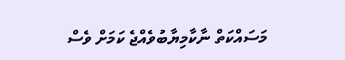މަސައްކަތް ނާކާމިޔާބުވެއްޖެ ކަމަށް ވެސް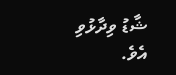ޝާޑު ވިދާޅުވި އެވެ.